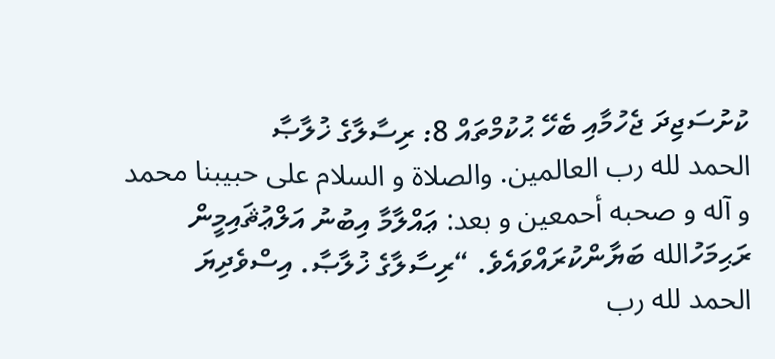ކުށުސަޖިދަ ޖެހުމާއި ބެހޭ ޙުކުމްތައް 8: ރިސާލާގެ ޚުލާޞާ
الحمد لله رب العالمين. والصلاة و السلام على حبيبنا محمد و آله و صحبه أحمعين و بعد: ޢައްލާމާ އިބުނު އަލްޢުޘައިމީން ރަޙިމަހުالله ބަޔާންކުރައްވައެވެ. “ރިސާލާގެ ޚުލާޞާ. އިސްވެދިޔަ
الحمد لله رب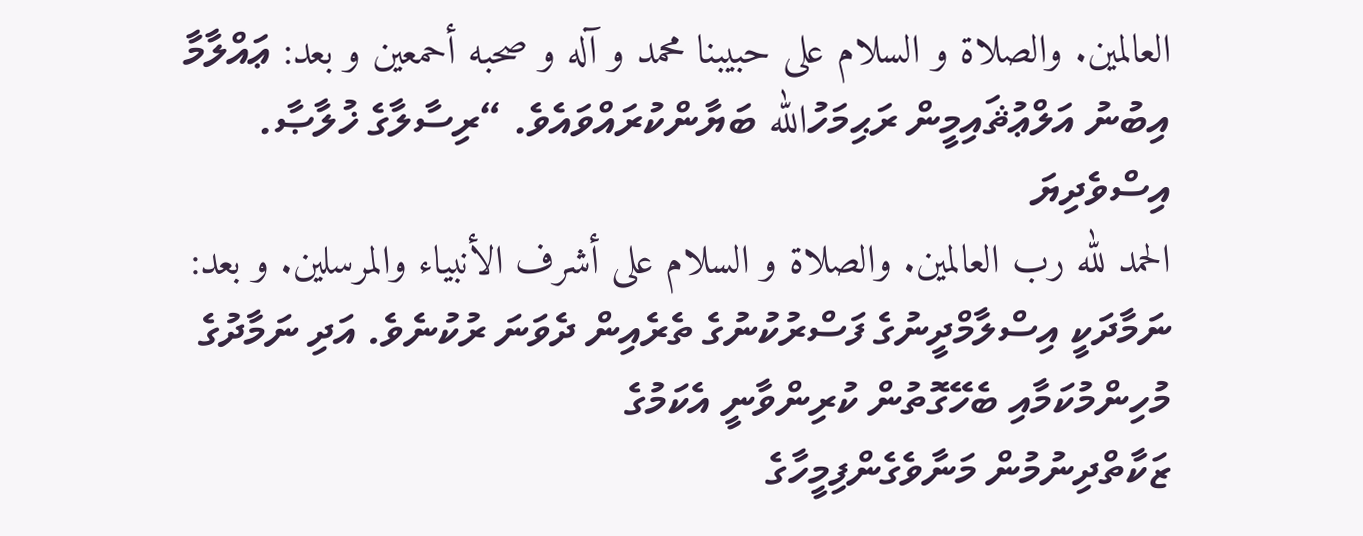العالمين. والصلاة و السلام على حبيبنا محمد و آله و صحبه أحمعين و بعد: ޢައްލާމާ އިބުނު އަލްޢުޘައިމީން ރަޙިމަހުالله ބަޔާންކުރައްވައެވެ. “ރިސާލާގެ ޚުލާޞާ. އިސްވެދިޔަ
الحمد لله رب العالمين. والصلاة و السلام على أشرف الأنبياء والمرسلين. و بعد: ނަމާދަކީ އިސްލާމްދީނުގެ ފަސްރުކުނުގެ ތެރެއިން ދެވަނަ ރުކުނެވެ. އަދި ނަމާދުގެ މުހިންމުކަމާއި ބެހޭގޮތުން ކުރިންވާނީ އެކަމުގެ
ޒަކާތްދިނުމުން މަނާވެގެންފިމީހާގެ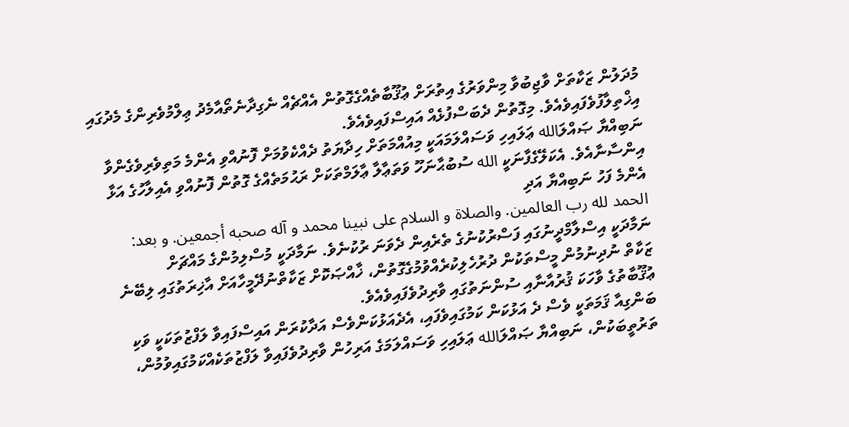މުދަލުން ޒަކާތަށް ވާޖިބުވާ މިންވަރުގެ އިތުރަށް ޢުޤޫބާތެއްގެގޮތުން އެއްޗެއް ނެގިދާނެތޯއާމެދު ޢިލްމުވެރިންގެ މެދުގައި އިޚްތިލާފުވެފައިވެއެވެ. މިގޮތުން ދެބަސްފުޅެއް އައިސްފައިވެއެވެ.
ނަބިއްޔާ ޞައްލަالله ޢަލައިހި ވަސައްލަމައަކީ މިއުއްމަތަށް ހިދާޔަތު ދެއްކެވުމަށް ފޮނުއްވި އެންމެ މަތިވެރިވެގެންވާ އިންސާނާއެވެ. އެކަލޭގެފާނަކީ الله ސުބުޙާނަހޫ ވަތަޢާލާ ޢާލަމްތަކަށް ރަޙުމަތެއްގެ ގޮތުން ފޮނުއްވި އެއިލާހުގެ އަޅާ އެންމެ ފަހު ނަބިއްޔާ އަދި
الحمد لله رب العالمين. والصلاة و السلام على نبينا محمد و آله صحبه أجمعين. و بعد: ނަމާދަކީ އިސްލާމްދީނުގައި ފަސްރުކުނުގެ ތެރެއިން ދެވަނަ ރުކުނެވެ. ނަމާދަކީ މުސްލިމުންގެ މައްޗަށް
ޒަކާތް ނުދިނުމުން މީސްތަކުން ދުރުހެލިކުރެއްވުމުގެގޮތުން، ޚާއްޞަކޮށް ޒަކާތްނުދޭމީހާއަށް އާޚިރަތުގައި ލިބޭނެ ޢުޤޫބާތުގެ ވާހަކަ ޤުރުއާނާއި ސުންނަތުގައި ވާރިދުވެފައިވެއެވެ.
ބަންގިއާ ޤަމަތަކީ ވެސް ދެ އަޅުކަން ކަމުގައިވެފައި، އެދެއަޅުކަންވެސް އަދާކުރަން އައިސްފައިވާ ލަފްޒުތަކަކީ ވަކި ތަރުތީބަކުން، ނަބިއްޔާ ޞައްލަالله ޢަލައިހި ވަސައްލަމަގެ އަރިހުން ވާރިދުވެފައިވާ ލަފްޒުތަކެއްކަމުގައިވުމުން،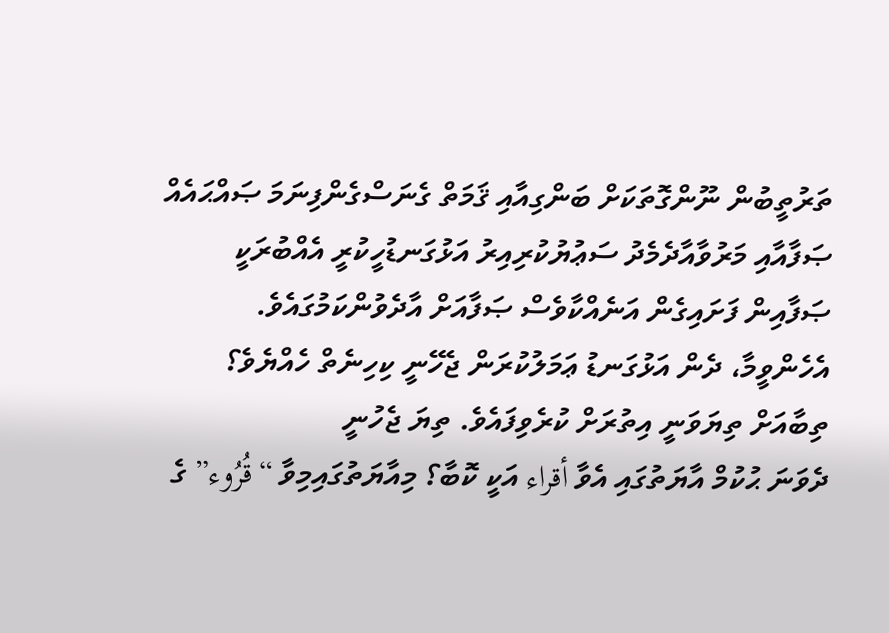ތަރުތީބުން ނޫންގޮތަކަށް ބަންގިއާއި ޤަމަތް ގެނަސްގެންފިނަމަ ޞައްޙައެއް
ޞަފާއާއި މަރުވާއާދެމެދު ސަޢުޔުކުރިއިރު އަޅުގަނޑުހީކުރީ އެއްބުރަކީ ޞަފާއިން ފަށައިގެން އަނެއްކާވެސް ޞަފާއަށް އާދެވުންކަމުގައެވެ. އެހެންވީމާ، ދެން އަޅުގަނޑު ޢަމަލުކުރަން ޖެހޭނީ ކިހިނެތް ހެއްޔެވެ؟ ތިބާއަށް ތިޔަވަނީ އިތުރަށް ކުރެވިފައެވެ. ތިޔަ ޖެހުނީ
ދެވަނަ ޙުކުމް އާޔަތުގައި އެވާ أقراء އަކީ ކޮބާ؟ މިއާޔަތުގައިމިވާ “قُرُوء” ގެ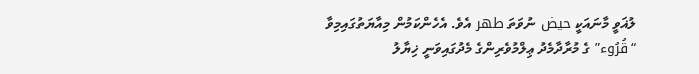ލުޣަވީ މާނައަކީ حيض ނުވަތަ طهر އެވެ. އެހެންކަމުން މިއާޔަތުގައިމިވާ “قُرُوء” ގެ މުރާދާމެދު ޢިލްމުވެރިންގެ މެދުގައިވަނީ ޚިޔާލު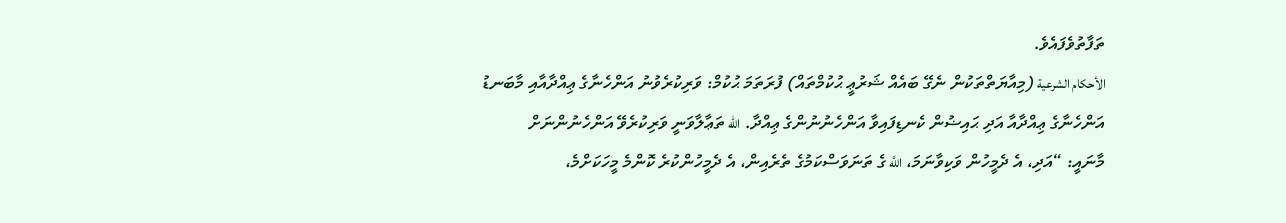ތަފާތުވެފައެވެ.
الأحكام الشرعية (މިއާޔަތްތަކުން ނެގޭ ބައެއް ޝަރުޢީ ޙުކުމްތައް) ފުރަތަމަ ޙުކުމް: ވަރިކުރެވުނު އަންހެނާގެ ޢިއްދާއާއި މާބަނޑު އަންހެނާގެ ޢިއްދާއާ އަދި ޙައިޟުން ކެނޑިފައިވާ އަންހެނުނުންގެ ޢިއްދާ. الله ތަޢާލާވަނީ ވަރިކުރެވޭ އަންހެނުންނަށް
މާނައީ: “އަދި، އެ ދެމީހުން ވަކިވާނަމަ، اللَّه ގެ ތަނަވަސްކަމުގެ ތެރެއިން، އެ ދެމީހުންކުރެ ކޮންމެ މީހަކަށްމެ،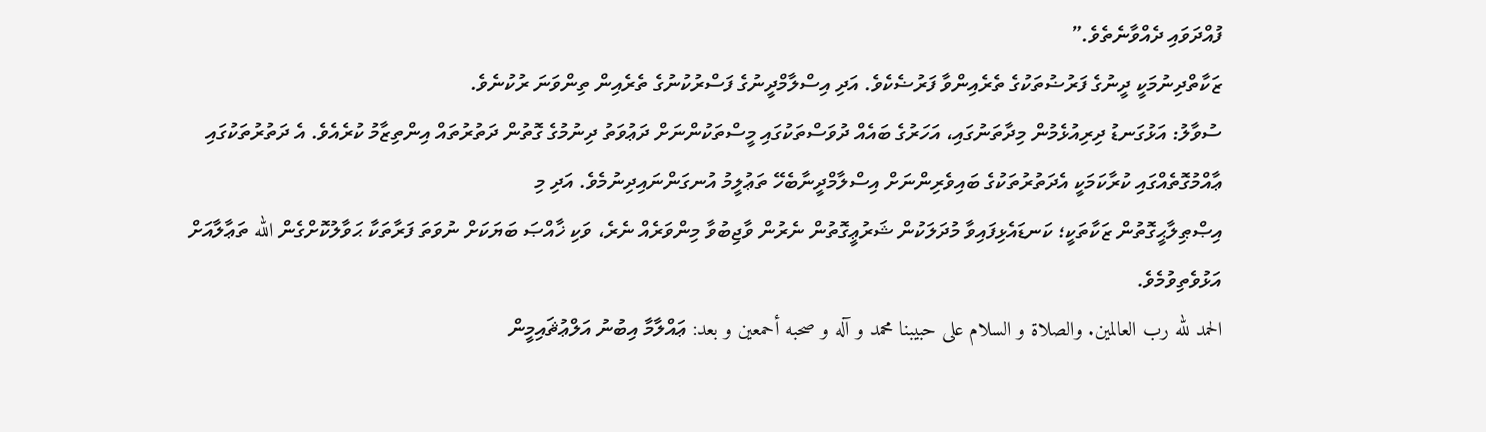ފުއްދަވައި ދެއްވާނެތެވެ.”
ޒަކާތްދިނުމަކީ ދީނުގެ ފަރުޟުތަކުގެ ތެރެއިންވާ ފަރުޟެކެވެ. އަދި އިސްލާމްދީނުގެ ފަސްރުކުނުގެ ތެރެއިން ތިންވަނަ ރުކުނެވެ.
ސުވާލު: އަޅުގަނޑު ދިރިއުޅެމުން މިދާތަނުގައި، އަހަރުގެ ބައެއް ދުވަސްތަކުގައި މީސްތަކުންނަށް ދަޢުވަތު ދިނުމުގެ ގޮތުން ދަތުރުތައް އިންތިޒާމު ކުރެއެވެ. އެ ދަތުރުތަކުގައި ޢާއްމުގޮތެއްގައި ކުރާކަމަކީ އެދަތުރުތަކުގެ ބައިވެރިންނަށް އިސްލާމްދީނާބެހޭ ތަޢުލީމު އުނގަންނައިދިނުމެވެ. އަދި މި
އިޞްޠިލާޙީގޮތުން ޒަކާތަކީ؛ ކަނޑައެޅިފައިވާ މުދަލަކުން ޝަރުޢީގޮތުން ނެރުން ވާޖިބުވާ މިންވަރެއް ނެރެ، ވަކި ޚާއްޞަ ބަޔަކަށް ނުވަތަ ފަރާތަކާ ޙަވާލުކޮށްގެން الله ތަޢާލާއަށް އަޅުވެތިވުމެވެ.
الحمد لله رب العالمين. والصلاة و السلام على حبيبنا محمد و آله و صحبه أحمعين و بعد: ޢައްލާމާ އިބުނު އަލްޢުޘައިމީން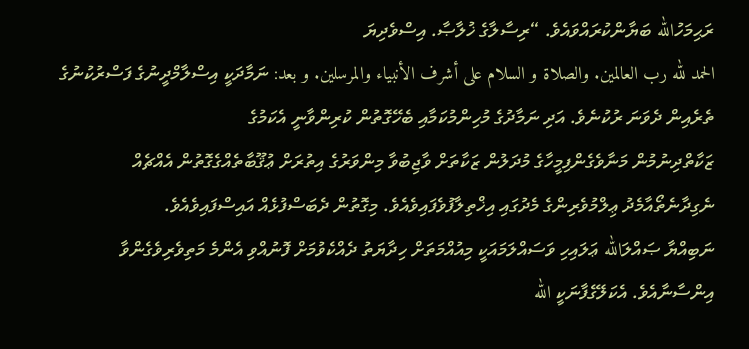ރަޙިމަހުالله ބަޔާންކުރައްވައެވެ. “ރިސާލާގެ ޚުލާޞާ. އިސްވެދިޔަ
الحمد لله رب العالمين. والصلاة و السلام على أشرف الأنبياء والمرسلين. و بعد: ނަމާދަކީ އިސްލާމްދީނުގެ ފަސްރުކުނުގެ ތެރެއިން ދެވަނަ ރުކުނެވެ. އަދި ނަމާދުގެ މުހިންމުކަމާއި ބެހޭގޮތުން ކުރިންވާނީ އެކަމުގެ
ޒަކާތްދިނުމުން މަނާވެގެންފިމީހާގެ މުދަލުން ޒަކާތަށް ވާޖިބުވާ މިންވަރުގެ އިތުރަށް ޢުޤޫބާތެއްގެގޮތުން އެއްޗެއް ނެގިދާނެތޯއާމެދު ޢިލްމުވެރިންގެ މެދުގައި އިޚްތިލާފުވެފައިވެއެވެ. މިގޮތުން ދެބަސްފުޅެއް އައިސްފައިވެއެވެ.
ނަބިއްޔާ ޞައްލަالله ޢަލައިހި ވަސައްލަމައަކީ މިއުއްމަތަށް ހިދާޔަތު ދެއްކެވުމަށް ފޮނުއްވި އެންމެ މަތިވެރިވެގެންވާ އިންސާނާއެވެ. އެކަލޭގެފާނަކީ الله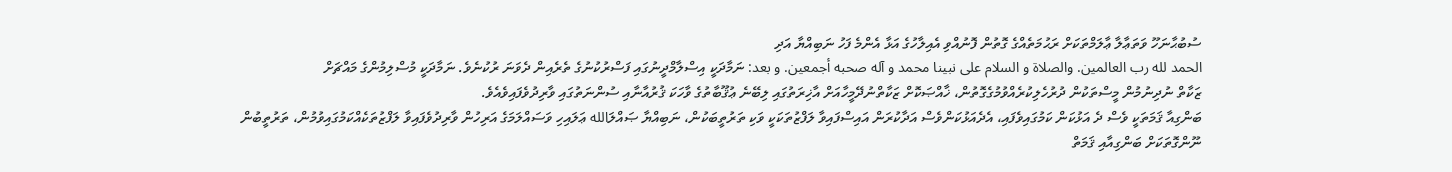ސުބުޙާނަހޫ ވަތަޢާލާ ޢާލަމްތަކަށް ރަޙުމަތެއްގެ ގޮތުން ފޮނުއްވި އެއިލާހުގެ އަޅާ އެންމެ ފަހު ނަބިއްޔާ އަދި
الحمد لله رب العالمين. والصلاة و السلام على نبينا محمد و آله صحبه أجمعين. و بعد: ނަމާދަކީ އިސްލާމްދީނުގައި ފަސްރުކުނުގެ ތެރެއިން ދެވަނަ ރުކުނެވެ. ނަމާދަކީ މުސްލިމުންގެ މައްޗަށް
ޒަކާތް ނުދިނުމުން މީސްތަކުން ދުރުހެލިކުރެއްވުމުގެގޮތުން، ޚާއްޞަކޮށް ޒަކާތްނުދޭމީހާއަށް އާޚިރަތުގައި ލިބޭނެ ޢުޤޫބާތުގެ ވާހަކަ ޤުރުއާނާއި ސުންނަތުގައި ވާރިދުވެފައިވެއެވެ.
ބަންގިއާ ޤަމަތަކީ ވެސް ދެ އަޅުކަން ކަމުގައިވެފައި، އެދެއަޅުކަންވެސް އަދާކުރަން އައިސްފައިވާ ލަފްޒުތަކަކީ ވަކި ތަރުތީބަކުން، ނަބިއްޔާ ޞައްލަالله ޢަލައިހި ވަސައްލަމަގެ އަރިހުން ވާރިދުވެފައިވާ ލަފްޒުތަކެއްކަމުގައިވުމުން، ތަރުތީބުން ނޫންގޮތަކަށް ބަންގިއާއި ޤަމަތް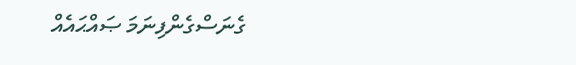ގެނަސްގެންފިނަމަ ޞައްޙައެއް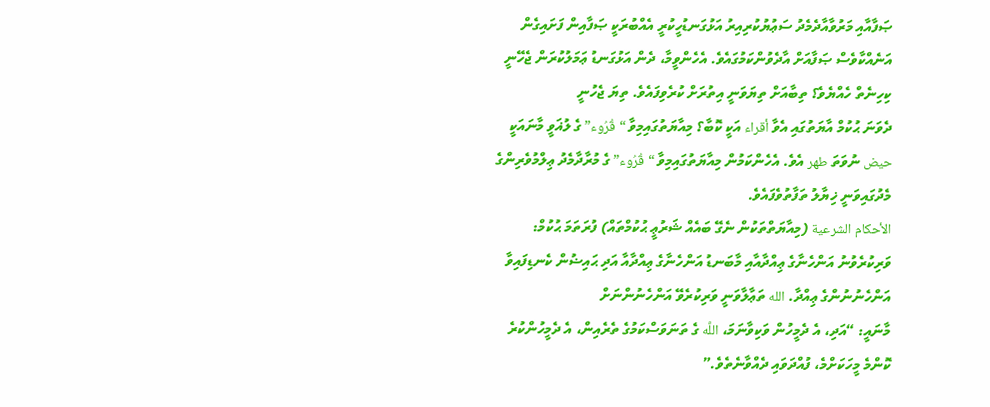ޞަފާއާއި މަރުވާއާދެމެދު ސަޢުޔުކުރިއިރު އަޅުގަނޑުހީކުރީ އެއްބުރަކީ ޞަފާއިން ފަށައިގެން އަނެއްކާވެސް ޞަފާއަށް އާދެވުންކަމުގައެވެ. އެހެންވީމާ، ދެން އަޅުގަނޑު ޢަމަލުކުރަން ޖެހޭނީ ކިހިނެތް ހެއްޔެވެ؟ ތިބާއަށް ތިޔަވަނީ އިތުރަށް ކުރެވިފައެވެ. ތިޔަ ޖެހުނީ
ދެވަނަ ޙުކުމް އާޔަތުގައި އެވާ أقراء އަކީ ކޮބާ؟ މިއާޔަތުގައިމިވާ “قُرُوء” ގެ ލުޣަވީ މާނައަކީ حيض ނުވަތަ طهر އެވެ. އެހެންކަމުން މިއާޔަތުގައިމިވާ “قُرُوء” ގެ މުރާދާމެދު ޢިލްމުވެރިންގެ މެދުގައިވަނީ ޚިޔާލު ތަފާތުވެފައެވެ.
الأحكام الشرعية (މިއާޔަތްތަކުން ނެގޭ ބައެއް ޝަރުޢީ ޙުކުމްތައް) ފުރަތަމަ ޙުކުމް: ވަރިކުރެވުނު އަންހެނާގެ ޢިއްދާއާއި މާބަނޑު އަންހެނާގެ ޢިއްދާއާ އަދި ޙައިޟުން ކެނޑިފައިވާ އަންހެނުނުންގެ ޢިއްދާ. الله ތަޢާލާވަނީ ވަރިކުރެވޭ އަންހެނުންނަށް
މާނައީ: “އަދި، އެ ދެމީހުން ވަކިވާނަމަ، اللَّه ގެ ތަނަވަސްކަމުގެ ތެރެއިން، އެ ދެމީހުންކުރެ ކޮންމެ މީހަކަށްމެ، ފުއްދަވައި ދެއްވާނެތެވެ.”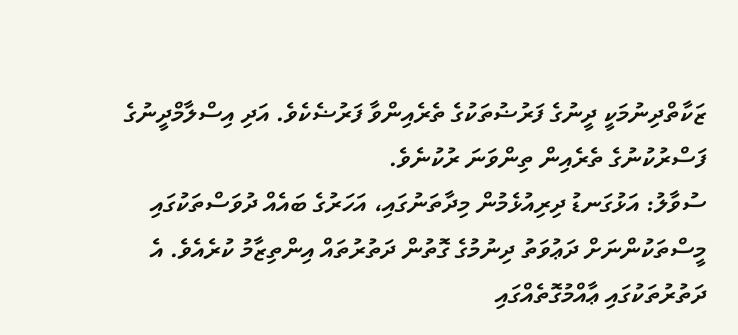ޒަކާތްދިނުމަކީ ދީނުގެ ފަރުޟުތަކުގެ ތެރެއިންވާ ފަރުޟެކެވެ. އަދި އިސްލާމްދީނުގެ ފަސްރުކުނުގެ ތެރެއިން ތިންވަނަ ރުކުނެވެ.
ސުވާލު: އަޅުގަނޑު ދިރިއުޅެމުން މިދާތަނުގައި، އަހަރުގެ ބައެއް ދުވަސްތަކުގައި މީސްތަކުންނަށް ދަޢުވަތު ދިނުމުގެ ގޮތުން ދަތުރުތައް އިންތިޒާމު ކުރެއެވެ. އެ ދަތުރުތަކުގައި ޢާއްމުގޮތެއްގައި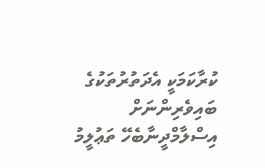ކުރާކަމަކީ އެދަތުރުތަކުގެ ބައިވެރިންނަށް އިސްލާމްދީނާބެހޭ ތަޢުލީމު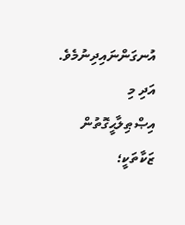އުނގަންނައިދިނުމެވެ. އަދި މި
އިޞްޠިލާޙީގޮތުން ޒަކާތަކީ؛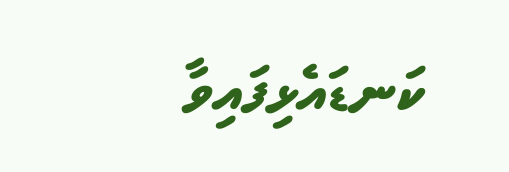ކަނޑައެޅިފައިވާ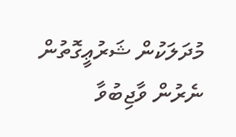މުދަލަކުން ޝަރުޢީގޮތުން ނެރުން ވާޖިބުވާ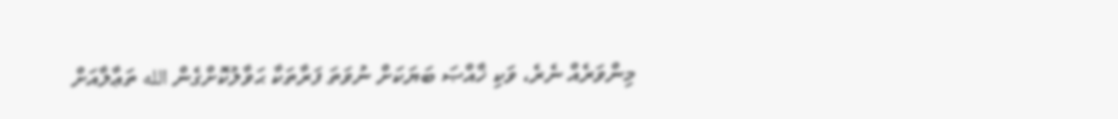މިންވަރެއް ނެރެ، ވަކި ޚާއްޞަ ބަޔަކަށް ނުވަތަ ފަރާތަކާ ޙަވާލުކޮށްގެން الله ތަޢާލާއަށް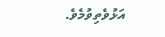އަޅުވެތިވުމެވެ.